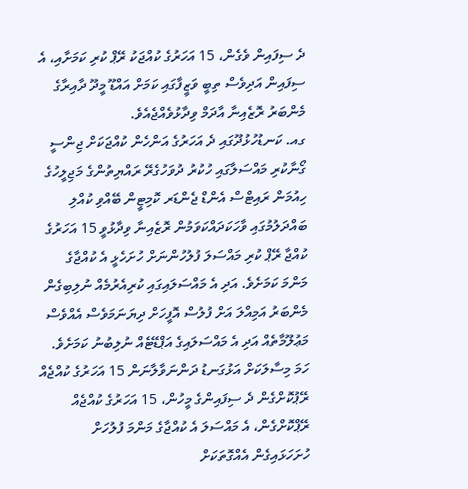ދެ ސިފައިން ވެގެން، 15 އަހަރުގެ ކުއްޖަކު ރޭޕް ކުރި ކަމަށާއި، އެ ސިފައިން އަދިވެސް ތިބީ ވަޒީފާގައި ކަމަށް އައްޑޫ މީދޫ ދާއިރާގެ މެންބަރު ރޮޒެއިނާ އާދަމް ވިދާޅުވެއްޖެއެވެ.
ގއ. ކަނޑުހުޅުދޫގައި ދެ އަހަރުގެ އަންހެން ކުއްޖަކަށް ޖިންސީ ގޯނާކުރި މައްސަލާގައި ހުކުރު ދުވަހުގެރޭ ރައްޔިތުންގެ މަޖިލީހުގެ ހިއުމަން ރައިޓްސް އެންޑް ޖެންޑަރ ކޮމިޓީން ބޭއްވި ކުއްލި ބައްދަލުމުގައި ވާހަކަދައްކަވަމުން ރޮޒެއިނާ ވިދާޅުވީ 15 އަހަރުގެ ކުއްޖާ ރޭޕް ކުރި މައްސަލަ ފުލުހުންނަށް ހުށަހެޅީ އެ ކުއްޖާގެ މަންމަ ކަމަށެވެ. އަދި އެ މައްސަލައިގައި ކުރިއެރުމެއް ނުލިބިގެން މެންބަރު އަމިއްލަ އަށް ފުލުސް އޮފީހަށް ދިޔަނަމަވެސް އެއްވެސް މަޢުލޫމާތެއް އަދި އެ މައްސަލައިގެ އަޕްޑޭޓެއް ނުލިބުނު ކަމަށެވެ.
ހަމަ މިސާލަކަށް އަޅުގަނޑު ދަންނަވާލާނަން 15 އަހަރުގެ ކުއްޖެއް ރޭޕުކޮށްގެން ދެ ސިފައިންގެ މީހުން، 15 އަހަރުގެ ކުއްޖެއް ރޭޕްކޮށްގެން، އެ މައްސަލަ އެ ކުއްޖާގެ މަންމަ ފުލުހަށް ހުށަހަޅައިގެން އެއްގޮތަކަށް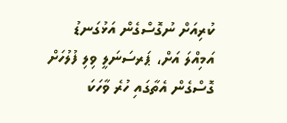ކުރިއަށް ނުގޮސްގެން އަޅުގަނޑު އަމިއްލަ އަށް، ޕަރސަނަލީ ވިލި ފުލުހަށް ގޮސްގެން އެތާގައި ހުރެ ވާހަކަ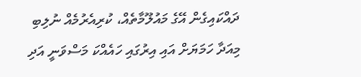ދައްކައިގެން އޭގެ މައުލޫމާތެއް، ކުރިއެރުމެއް ނުލިބި މިއަދާ ހަމަޔަށް އައި އިރުގައި ހައެއްކަ މަސްވަނީ އަދި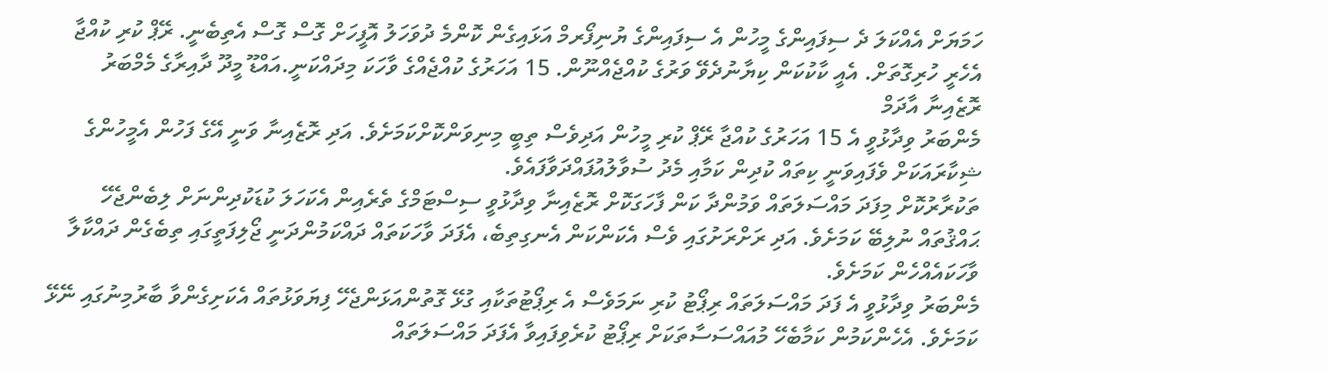ހަމަޔަށް އެއްކަލަ ދެ ސިފައިންގެ މީހުން އެ ސިފައިންގެ ޔުނިފޯރމް އަޅައިގެން ކޮންމެ ދުވަހަލު އޮފީހަށް ގޮސް ގޮސް އެތިބެނީ. ރޭޕް ކުރި ކުއްޖާ އެހެރީ ހުރިގޮތަށް. އެއީ ކާކުކަން ކިޔާނުދެވޭ ވަރުގެ ކުއްޖެއްނޫން. 15 އަހަރުގެ ކުއްޖެއްގެ ވާހަކަ މިދައްކަނީ.އައްޑޫ މީދޫ ދާއިރާގެ މެމްބަރު ރޮޒެއިނާ އާދަމް
މެންބަރު ވިދާޅުވީ އެ 15 އަހަރުގެ ކުއްޖާ ރޭޕް ކުރި މީހުން އަދިވެސް ތިބީ މިނިވަންކޮށްކަމަށެވެ. އަދި ރޮޒެއިނާ ވަނީ އޭގެ ފަހުން އެމީހުންގެ ޝިކާރައަކަށް ވެފައިވަނީ ކިތައް ކުދިން ކަމާއި މެދު ސުވާލުއުފައްދަވާފައެވެ.
ތަކުރާރުކޮށް މިފަދަ މައްސަލަތައް ވަމުންދާ ކަން ފާހަގަކޮށް ރޮޒެއިނާ ވިދާޅުވީ ސިސްޓަމްގެ ތެރެއިން އެކަހަލަ ކުޑަކުދިންނަށް ލިބެންޖެހޭ ޙައްޤުތައް ނުލިބޭ ކަމަށެވެ. އަދި ރަށްރަށުގައި ވެސް އެކަންކަން އެނގިތިބެ، އެފަދަ ވާހަކަތައް ދައްކަމުންދަނީ ޖޯލިފަތީގައި ތިބެގެން ދައްކާލާ ވާހަކައެއްހެން ކަމަށެވެ.
މެންބަރު ވިދާޅުވީ އެ ފަދަ މައްސަލަތައް ރިޕޯޓު ކުރި ނަމަވެސް އެ ރިޕޯޓުތަކާއި ގުޅޭ ގޮތުންއަޅަންޖެހޭ ފިޔަވަޅުތައް އެކަށިގެންވާ ބާރުމިނުގައި ނޭޅޭ ކަމަށެވެ. އެހެންކަމުން ކަމާބެހޭ މުއައްސަސާތަކަށް ރިޕޯޓު ކުރެވިފައިވާ އެފަދަ މައްސަލަތައް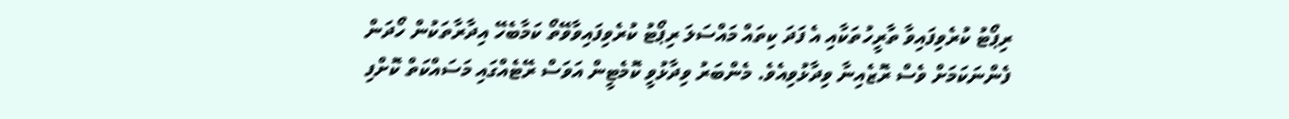ރިޕޯޓު ކުރެވިފައިވާ ތާރީހުތަކާއި އެ ފަދަ ކިތައް މައްސަލަ ރިޕޯޓު ކުރެވިފައިވާވޭތޯ ކަމާބެހޭ އިދާރާތަކުން ހޯދަން ފެންނަކަމަށް ވެސް ރޮޒެއިނާ ވިދާޅުވިއެވެ. މެންބަރު ވިދާޅުވީ ކޮމެޓީން އަވަސް ރޭޓެއްގައި މަސައްކަތް ކޮށްފި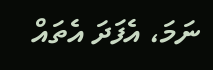ނަމަ، އެފަދަ އެތައް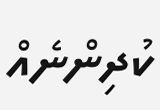ކުދިންނެއް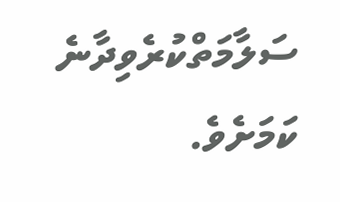ސަލާމަތްކުރެވިދާނެ ކަމަށެވެ.